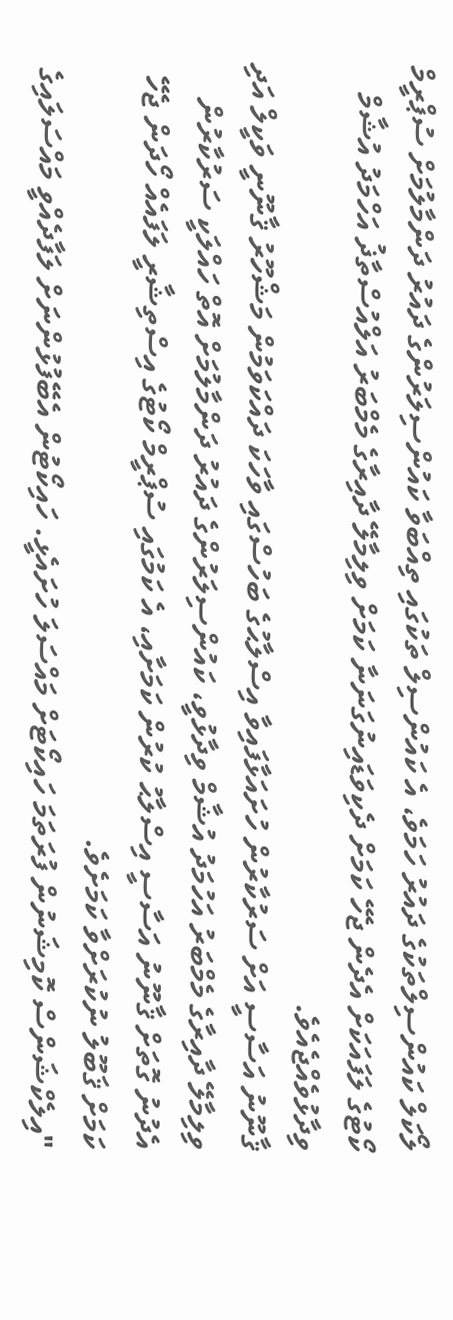ލޯކަލް ކައުންސިލްތަކުގެ ދައުރު ހަމަވެ، އެ ކައުންސިލް ތަކުގައި ތިއްބަވާ ކައުންސިލަރުންގެ ދައުރު ދަންމާލުމަށް ސުޕްރީމް ކޯޓުގެ ލަފައަކަށް އެދެން ޖެހޭ ކަމަށް ދެކިވަޑައިނުގަނަނާ ކަމަށް ވިލިމާލޭ ދާއިރާގެ މެމްބަރު އަލްއުސްތާޛު އަހްމަދު އުޝާމް ވިދާޅުވެއްޖެއެވެ.
ޤާނޫނު އަސާސީ އަށް ސަރުކާރުން ހުށައަޅާފައިވާ އިސްލާޙުގެ ބަހުސްގައި ވާހަކަ ދައްކަވަމުން މަޝްހޫރު ޤާނޫނީ ވަކީލް އަދި ވިލިމާލޭ ދާއިރާގެ މެމްބަރު އަހުމަދު އުޝާމް ވިދާޅުވީ، ކައުންސިލަރުންގެ ދައުރު ދަންމާލުމަށް އޮތް ހައްލަކީ ސަރުކާރުން އެދުނު ގޮތަށް ޤާނޫނު އަސާސީ އިސްލާޙު ކުރުން ކަމަށާއި، އެ ކަމުގައި ސުޕްރީމް ކޯޓުގެ އިސްތިޝާރީ ލަފައެއް ހޯދަން ޖެހޭ ކަމަށް ޤަބޫލު ނުކުރަށްވާ ކަމަށެވެ.
"އިލެކްޝަންސް ކޮމިޝަނުން ފުރަތަމަ ހައިކޯޓަށް މައްސަލަ ހުށައެޅީ. ހައިކޯޓުން އެބޭފުޅުންނަށް ލަފާދެއްވީ މައްސަލައިގެ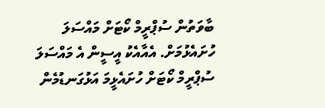ބާވަތުން ސުޕްރީމް ކޯޓަށް މައްސަލަ ހުށައެޅުމަށް. އެއާއެކު އީސީން އެ މައްސަލަ ސުޕްރީމް ކޯޓަށް ހުށައެޅީމަ އަޅުގަނޑުމެން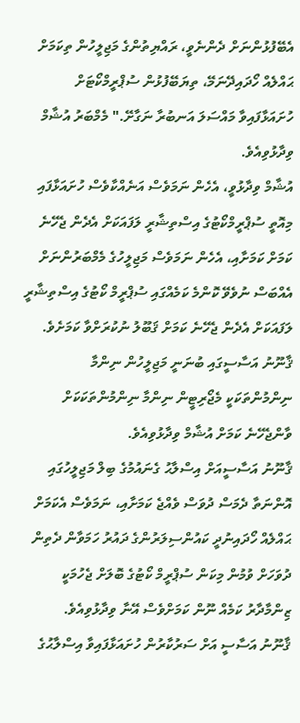އެބޭފުޅުންނަށް ދެންނެވީ، ރައްޔިތުންގެ މަޖިލީހުން ތިކަމަށް ޙައްލެއް ހޯދައިދޭނަމޭ، ތިޔަބޭފުޅުން ސުޕްރީމްކޯޓަށް ހުށައަޅާފައިވާ މައްސަލަ އަނބުރާ ނަގާށޭ." މެމްބަރު އުޝާމް ވިދާޅުވިއެވެ.
އުޝާމް ވިދާޅުވީ، އެހެން ނަމަވެސް އަނެއްކާވެސް ހުށައަޅާފައި މިއޮތީ ސުޕްރީމްކޯޓުގެ އިސްތިޝާރީ ލަފައަކަށް އެދެން ޖެހޭނެ ކަމަށް ކަމަށާއި، އެހެން ނަމަވެސް މަޖިލީހުގެ މެމްބަރުންނަށް އެއްބަސް ނުވެވޭ ކޮންމެ ކަމެއްގައި ސުޕްރީމް ކޯޓުގެ އިސްތިޝާރީ ލަފައަކަށް އެދެން ޖެހޭނެ ކަމަށް ޤަބޫލު ނުކުރަށްވާ ކަމަށެވެ. ޤާނޫނު އަސާސީގައި ބުނަނީ މަޖިލީހުން ނިންމާ ނިންމުންތަކަކީ މެޖޯރިޓީން ނިންމާ ނިންމުންތަކަކަށް ވާންޖެހޭނެ ކަމަށް އުޝާމް ވިދާޅުވިއެވެ.
ޤާނޫނު އަސާސީއަށް އިސްލާޙު ގެނައުމުގެ ބިލް މަޖިލީހުގައި އޮންނަތާ ދެމަސް ދުވަސް ވެއްޖެ ކަމަށާއި، ނަމަވެސް އެކަމަށް ޙައްލެއް ހޯދައިނުދީ ކައުންސިލަރުންގެ ދައުރު ހަމަވާން ދެތިން ދުވަހަށް ވުމުން މިކަން ސުޕްރީމް ކޯޓުގެ ބޮލަށް ޖެހުމަކީ ޒިންމާދާރު ކަމެއް ނޫން ކަމަށްވެސް އޭނާ ވިދާޅުވިއެވެ.
ޤާނޫނު އަސާސީ އަށް ސަރުކާރުން ހުށައަޅާފައިވާ އިސްލާޙުގެ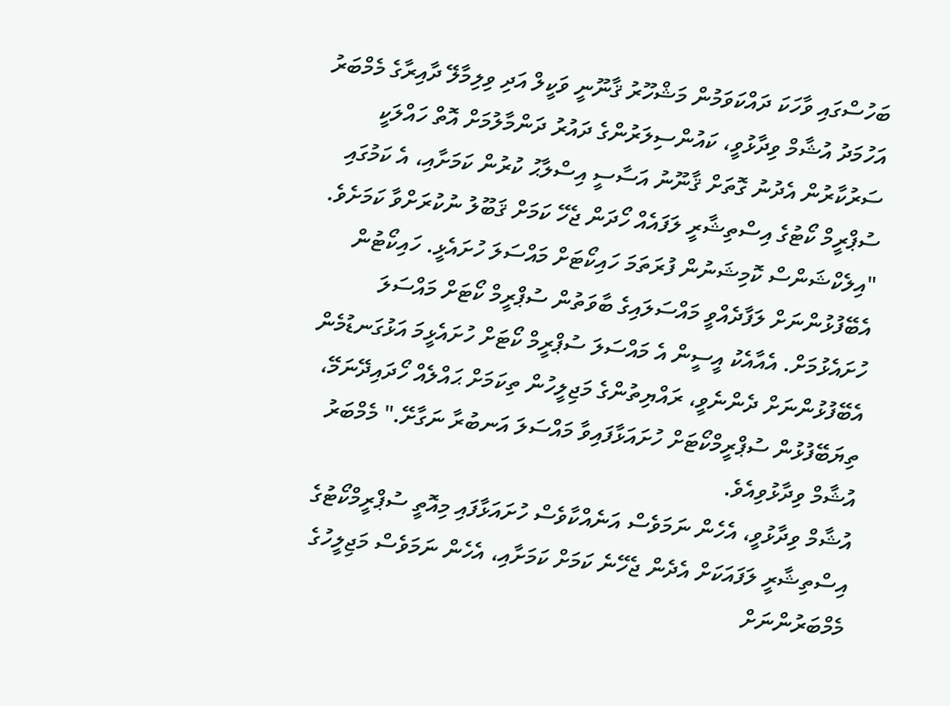ބަހުސްގައި ވާހަކަ ދައްކަވަމުން މަޝްހޫރު ޤާނޫނީ ވަކީލް އަދި ވިލިމާލޭ ދާއިރާގެ މެމްބަރު އަހުމަދު އުޝާމް ވިދާޅުވީ، ކައުންސިލަރުންގެ ދައުރު ދަންމާލުމަށް އޮތް ހައްލަކީ ސަރުކާރުން އެދުނު ގޮތަށް ޤާނޫނު އަސާސީ އިސްލާޙު ކުރުން ކަމަށާއި، އެ ކަމުގައި ސުޕްރީމް ކޯޓުގެ އިސްތިޝާރީ ލަފައެއް ހޯދަން ޖެހޭ ކަމަށް ޤަބޫލު ނުކުރަށްވާ ކަމަށެވެ.
"އިލެކްޝަންސް ކޮމިޝަނުން ފުރަތަމަ ހައިކޯޓަށް މައްސަލަ ހުށައެޅީ. ހައިކޯޓުން އެބޭފުޅުންނަށް ލަފާދެއްވީ މައްސަލައިގެ ބާވަތުން ސުޕްރީމް ކޯޓަށް މައްސަލަ ހުށައެޅުމަށް. އެއާއެކު އީސީން އެ މައްސަލަ ސުޕްރީމް ކޯޓަށް ހުށައެޅީމަ އަޅުގަނޑުމެން އެބޭފުޅުންނަށް ދެންނެވީ، ރައްޔިތުންގެ މަޖިލީހުން ތިކަމަށް ޙައްލެއް ހޯދައިދޭނަމޭ، ތިޔަބޭފުޅުން ސުޕްރީމްކޯޓަށް ހުށައަޅާފައިވާ މައްސަލަ އަނބުރާ ނަގާށޭ." މެމްބަރު އުޝާމް ވިދާޅުވިއެވެ.
އުޝާމް ވިދާޅުވީ، އެހެން ނަމަވެސް އަނެއްކާވެސް ހުށައަޅާފައި މިއޮތީ ސުޕްރީމްކޯޓުގެ އިސްތިޝާރީ ލަފައަކަށް އެދެން ޖެހޭނެ ކަމަށް ކަމަށާއި، އެހެން ނަމަވެސް މަޖިލީހުގެ މެމްބަރުންނަށް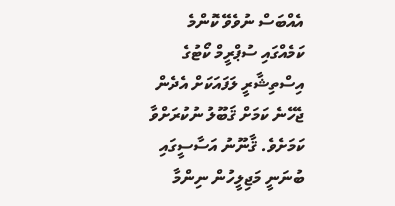އެއްބަސް ނުވެވޭ ކޮންމެ ކަމެއްގައި ސުޕްރީމް ކޯޓުގެ އިސްތިޝާރީ ލަފައަކަށް އެދެން ޖެހޭނެ ކަމަށް ޤަބޫލު ނުކުރަށްވާ ކަމަށެވެ. ޤާނޫނު އަސާސީގައި ބުނަނީ މަޖިލީހުން ނިންމާ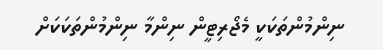ނިންމުންތަކަކީ މެޖޯރިޓީން ނިންމާ ނިންމުންތަކަކަށް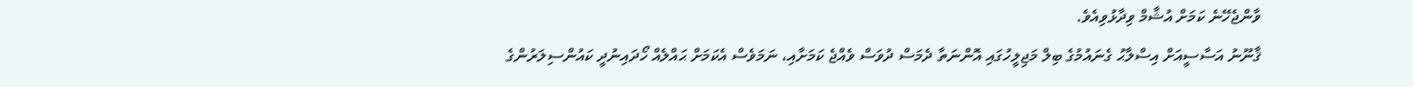ވާންޖެހޭނެ ކަމަށް އުޝާމް ވިދާޅުވިއެވެ.
ޤާނޫނު އަސާސީއަށް އިސްލާޙު ގެނައުމުގެ ބިލް މަޖިލީހުގައި އޮންނަތާ ދެމަސް ދުވަސް ވެއްޖެ ކަމަށާއި، ނަމަވެސް އެކަމަށް ޙައްލެއް ހޯދައިނުދީ ކައުންސިލަރުންގެ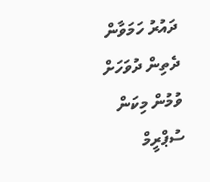ދައުރު ހަމަވާން ދެތިން ދުވަހަށް ވުމުން މިކަން ސުޕްރީމް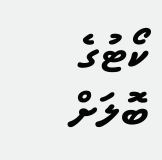ކޯޓުގެ ބޮލަށް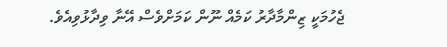ޖެހުމަކީ ޒިންމާދާރު ކަމެއް ނޫން ކަމަށްވެސް އޭނާ ވިދާޅުވިއެވެ.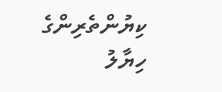ކިޔުންތެރިންގެ ހިޔާލު